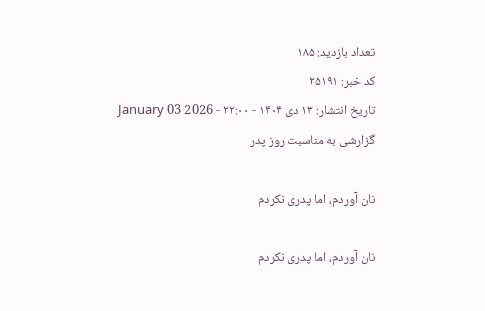تعداد بازدید: ۱۸۵
کد خبر: ۲۵۱۹۱
تاریخ انتشار: ۱۳ دی ۱۴۰۴ - ۲۲:۰۰ - 2026 03 January
گزارشی به مناسبت روز پدر

نان آوردم، اما پدری نکردم

نان آوردم، اما پدری نکردم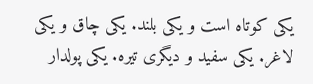یکی کوتاه است و یکی بلند. یکی چاق و یکی لاغر. یکی سفید و دیگری تیره. یکی پولدار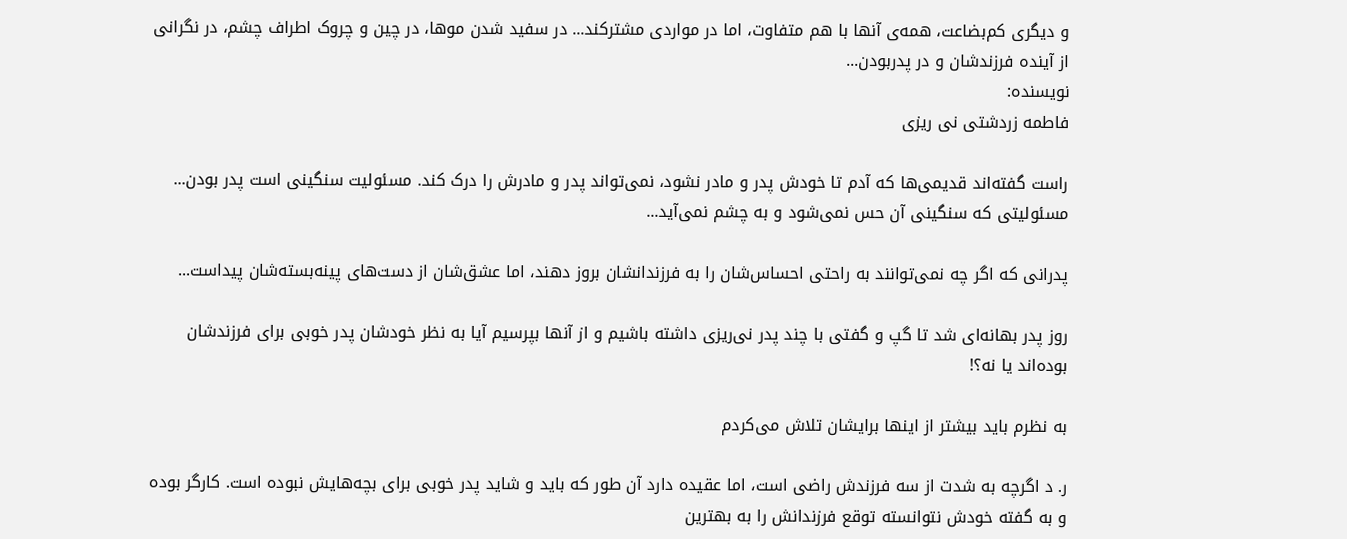و دیگری کم‌بضاعت، همه‌ی آنها با هم متفاوت، اما در مواردی مشترکند... در سفید شدن موها، در چین و چروک اطراف چشم، در نگرانی از آینده فرزندشان و در پدربودن...
نویسنده:
فاطمه زردشتی نی ریزی

راست گفته‌اند قدیمی‌ها که آدم تا خودش پدر و مادر نشود، نمی‌تواند پدر و مادرش را درک کند. مسئولیت سنگینی است پدر بودن... مسئولیتی که سنگینی آن حس نمی‌شود و به چشم نمی‌آید...

پدرانی که اگر چه نمی‌توانند به راحتی احساس‌شان را به فرزندانشان بروز دهند، اما عشق‌شان از دست‌های پینه‌بسته‌شان پیداست...

روز پدر بهانه‌ای شد تا گپ و گفتی با چند پدر نی‌ریزی داشته باشیم و از آنها بپرسیم آیا به نظر خودشان پدر خوبی برای فرزندشان بوده‌اند یا نه؟!

به نظرم باید بیشتر از اینها برایشان تلاش می‌کردم

ر. د اگرچه به شدت از سه فرزندش راضی است، اما عقیده دارد آن طور که باید و شاید پدر خوبی برای بچه‌هایش نبوده است. کارگر بوده و به گفته خودش نتوانسته توقع فرزندانش را به بهترین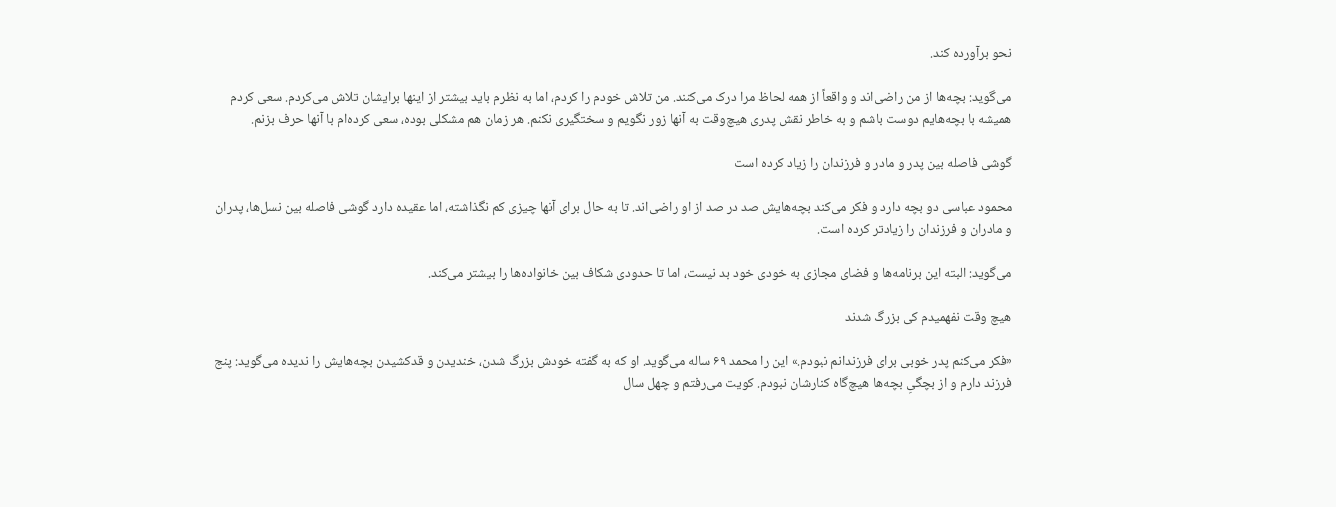نحو برآورده کند.

می‌گوید: بچه‌ها از من راضی‌اند و واقعاً از همه لحاظ مرا درک می‌کنند. من تلاش خودم را کردم، اما به نظرم باید بیشتر از اینها برایشان تلاش می‌کردم. سعی کردم همیشه با بچه‌هایم دوست باشم و به خاطر نقش پدری هیچ‌وقت به آنها زور نگویم و سختگیری نکنم. هر زمان هم مشکلی بوده، سعی کرده‌ام با آنها حرف بزنم.

گوشی فاصله بین پدر و مادر و فرزندان را زیاد کرده است

محمود عباسی دو بچه دارد و فکر می‌کند بچه‌هایش صد در صد از او راضی‌اند. تا به حال برای آنها چیزی کم نگذاشته، اما عقیده دارد گوشی فاصله بین نسل‌ها، پدران و مادران و فرزندان را زیادتر کرده است.

می‌گوید: البته این برنامه‌ها و فضای مجازی به خودی خود بد نیست، اما تا حدودی شکاف بین خانواده‌ها را بیشتر می‌کند.

هیچ وقت نفهمیدم کی بزرگ شدند

«فکر می‌کنم پدر خوبی برای فرزندانم نبودم.» این را محمد ۶۹ ساله می‌گوید. او که به گفته خودش بزرگ شدن، خندیدن و قدکشیدن بچه‌هایش را ندیده می‌گوید: پنج فرزند دارم و از بچگیِ بچه‌ها هیچ‌گاه کنارشان نبودم. کویت می‌رفتم و چهل سال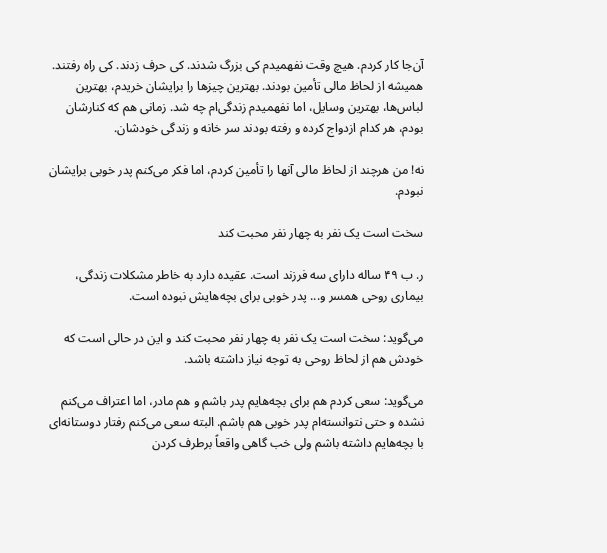آن‌جا کار کردم. هیچ وقت نفهمیدم کی بزرگ شدند. کی حرف زدند. کی راه رفتند. همیشه از لحاظ مالی تأمین بودند. بهترین چیز‌ها را برایشان خریدم، بهترین لباس‌ها، بهترین وسایل، اما نفهمیدم زندگی‌ام چه شد. زمانی هم که کنارشان بودم، هر کدام ازدواج کرده و رفته بودند سر خانه و زندگی خودشان.

نه! من هرچند از لحاظ مالی آنها را تأمین کردم، اما فکر می‌کنم پدر خوبی برایشان نبودم.

سخت است یک نفر به چهار نفر محبت کند

ر. ب ۴۹ ساله دارای سه فرزند است. عقیده دارد به خاطر مشکلات زندگی، بیماری روحی همسر و... پدر خوبی برای بچه‌هایش نبوده است.

می‌گوید: سخت است یک نفر به چهار نفر محبت کند و این در حالی است که خودش هم از لحاظ روحی به توجه نیاز داشته باشد.

می‌گوید: سعی کردم هم برای بچه‌هایم پدر باشم و هم مادر، اما اعتراف می‌کنم نشده و حتی نتوانسته‌ام پدر خوبی هم باشم. البته سعی می‌کنم رفتار دوستانه‌ای با بچه‌هایم داشته باشم ولی خب گاهی واقعاً برطرف کردن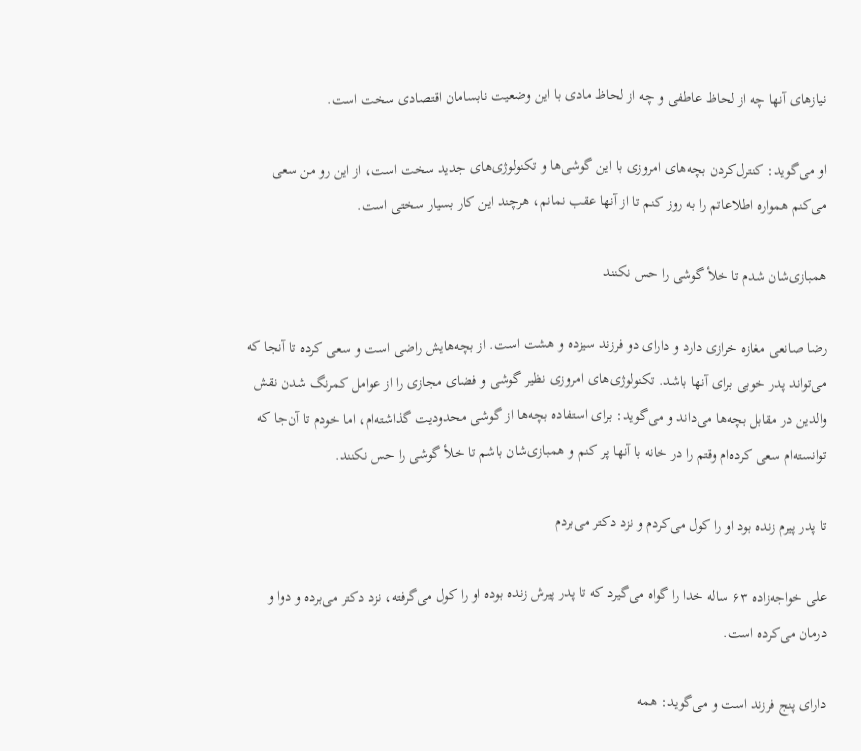نیاز‌های آنها چه از لحاظ عاطفی و چه از لحاظ مادی با این وضعیت نابسامان اقتصادی سخت است.

او می‌گوید: کنترل‌کردن بچه‌های امروزی با این گوشی‌ها و تکنولوژی‌های جدید سخت است، از این رو من سعی می‌کنم همواره اطلاعاتم را به روز کنم تا از آنها عقب نمانم، هرچند این کار بسیار سختی است.

همبازی‌شان شدم تا خلأ گوشی را حس نکنند

رضا صانعی مغازه خرازی دارد و دارای دو فرزند سیزده و هشت است. از بچه‌هایش راضی است و سعی کرده تا آنجا که می‌تواند پدر خوبی برای آنها باشد. تکنولوژی‌های امروزی نظیر گوشی و فضای مجازی را از عوامل کمرنگ شدن نقش والدین در مقابل بچه‌ها می‌داند و می‌گوید: برای استفاده بچه‌ها از گوشی محدودیت گذاشته‌ام، اما خودم تا آن‌جا که توانسته‌ام سعی کرده‌ام وقتم را در خانه با آنها پر کنم و همبازی‌شان باشم تا خلأ گوشی را حس نکنند.

تا پدر پیرم زنده بود او را کول می‌کردم و نزد دکتر می‌بردم

علی خواجه‌زاده ۶۳ ساله خدا را گواه می‌گیرد که تا پدر پیرش زنده بوده او را کول می‌گرفته، نزد دکتر می‌برده و دوا و درمان می‌کرده است.

دارای پنج فرزند است و می‌گوید: همه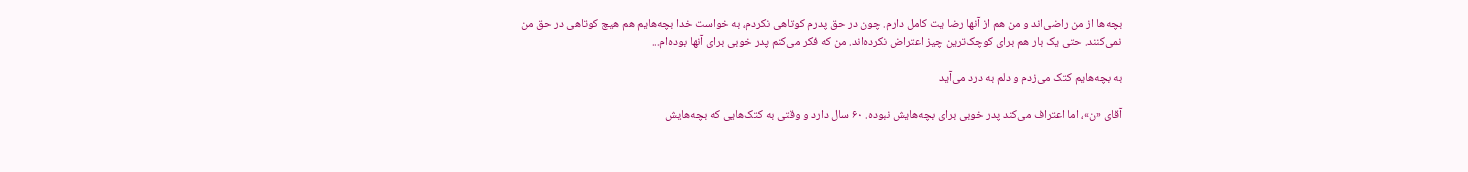بچه‌ها از من راضی‌اند و من هم از آنها رضا یت کامل دارم. چون در حق پدرم کوتاهی نکردم، به خواست خدا بچه‌هایم هم هیچ کوتاهی در حق من نمی‌کنند. حتی یک بار هم برای کوچک‌ترین چیز اعتراض نکرده‌اند. من که فکر می‌کنم پدر خوبی برای آنها بوده‌ام...

به بچه‌هایم کتک می‌زدم و دلم به درد می‌آید

آقای «ن»، اما اعتراف می‌کند پدر خوبی برای بچه‌هایش نبوده. ۶۰ سال دارد و وقتی به کتک‌هایی که بچه‌هایش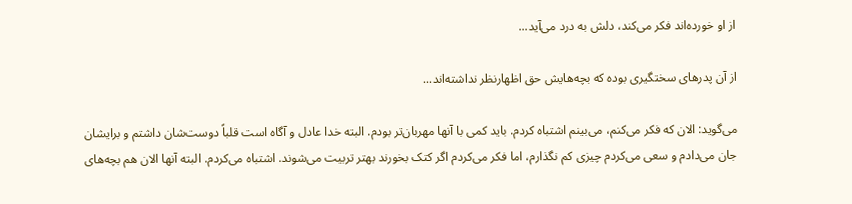از او خورده‌اند فکر می‌کند، دلش به درد می‌آید...

از آن پدر‌های سختگیری بوده که بچه‌هایش حق اظهارنظر نداشته‌اند...

می‌گوید: الان که فکر می‌کنم، می‌بینم اشتباه کردم. باید کمی با آنها مهربان‌تر بودم. البته خدا عادل و آگاه است قلباً دوست‌شان داشتم و برایشان جان می‌دادم و سعی می‌کردم چیزی کم نگذارم، اما فکر می‌کردم اگر کتک بخورند بهتر تربیت می‌شوند. اشتباه می‌کردم. البته آنها الان هم بچه‌های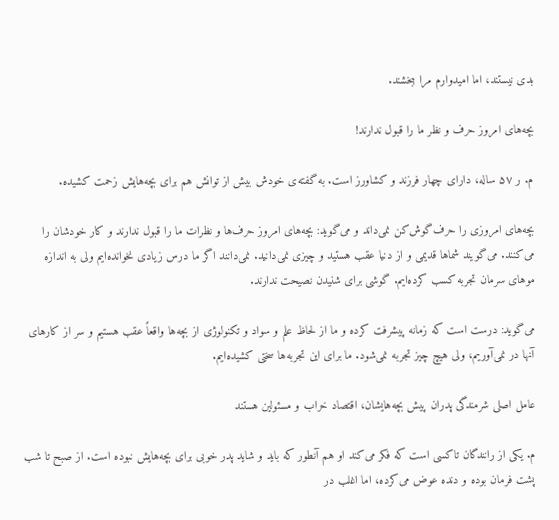بدی نیستند، اما امیدوارم مرا ببخشند.

بچه‌های امروز حرف و نظر ما را قبول ندارند!

م. ر ۵۷ ساله، دارای چهار فرزند و کشاورز است. به گفته‌ی خودش بیش از توانش هم برای بچه‌هایش زحمت کشیده.

بچه‌های امروزی را حرف‌گوش‌کن نمی‌داند و می‌گوید: بچه‌های امروز حرف‌ها و نظرات ما را قبول ندارند و کار خودشان را می‌کنند. می‌گویند شما‌ها قدیمی و از دنیا عقب هستید و چیزی نمی‌دانید. نمی‌دانند اگر ما درس زیادی نخوانده‌ایم ولی به اندازه مو‌های سرمان تجربه کسب کرده‌ایم. گوشی برای شنیدن نصیحت ندارند.

می‌گوید: درست است که زمانه پیشرفت کرده و ما از لحاظ علم و سواد و تکنولوژی از بچه‌ها واقعاً عقب هستیم و سر از کار‌های آنها در نمی‌آوریم، ولی هیچ چیز تجربه نمی‌شود. ما برای این تجربه‌ها سختی کشیده‌ایم.

عامل اصلی شرمندگی پدران پیش بچه‌هایشان، اقتصاد خراب و مسئولین هستند

م. یکی از رانندگان تاکسی است که فکر می‌کند او هم آنطور که باید و شاید پدر خوبی برای بچه‌هایش نبوده است. از صبح تا شب پشت فرمان بوده و دنده عوض می‌کرده، اما اغلب در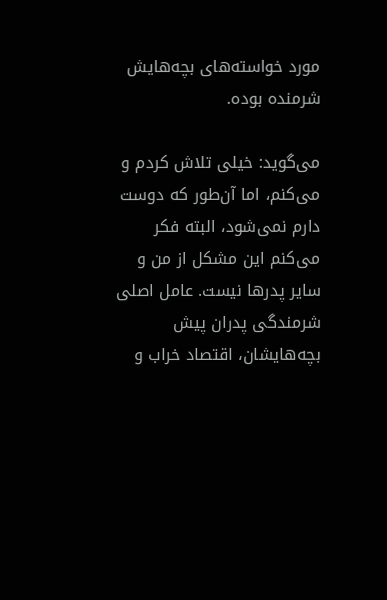مورد خواسته‌های بچه‌هایش شرمنده بوده.

می‌گوید: خیلی تلاش کردم و می‌کنم، اما آن‌طور که دوست دارم نمی‌شود، البته فکر می‌کنم این مشکل از من و سایر پدر‌ها نیست. عامل اصلی شرمندگی پدران پیش بچه‌هایشان، اقتصاد خراب و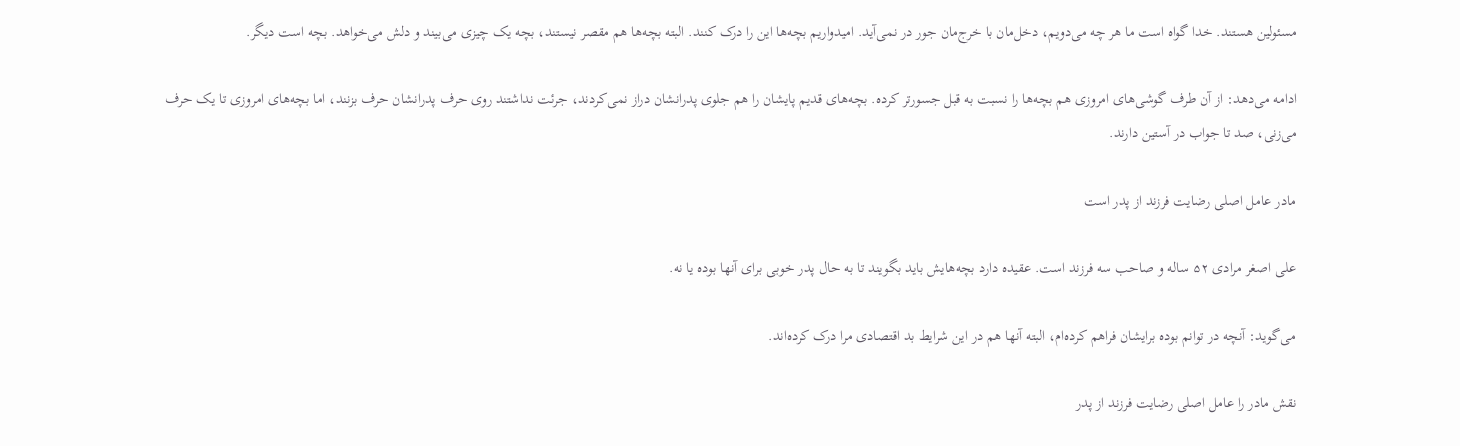مسئولین هستند. خدا گواه است ما هر چه می‌دویم، دخل‌مان با خرج‌مان جور در نمی‌آید. امیدواریم بچه‌ها این را درک کنند. البته بچه‌ها هم مقصر نیستند، بچه یک چیزی می‌بیند و دلش می‌خواهد. بچه است دیگر.

ادامه می‌دهد: از آن طرف گوشی‌های امروزی هم بچه‌ها را نسبت به قبل جسورتر کرده. بچه‌های قدیم پایشان را هم جلوی پدرانشان دراز نمی‌کردند، جرئت نداشتند روی حرف پدرانشان حرف بزنند، اما بچه‌های امروزی تا یک حرف می‌زنی، صد تا جواب در آستین دارند.

مادر عامل اصلی رضایت فرزند از پدر است

علی اصغر مرادی ۵۲ ساله و صاحب سه فرزند است. عقیده دارد بچه‌هایش باید بگویند تا به حال پدر خوبی برای آنها بوده یا نه.

می‌گوید: آنچه در توانم بوده برایشان فراهم کرده‌ام، البته آنها هم در این شرایط بد اقتصادی مرا درک کرده‌اند.

نقش مادر را عامل اصلی رضایت فرزند از پدر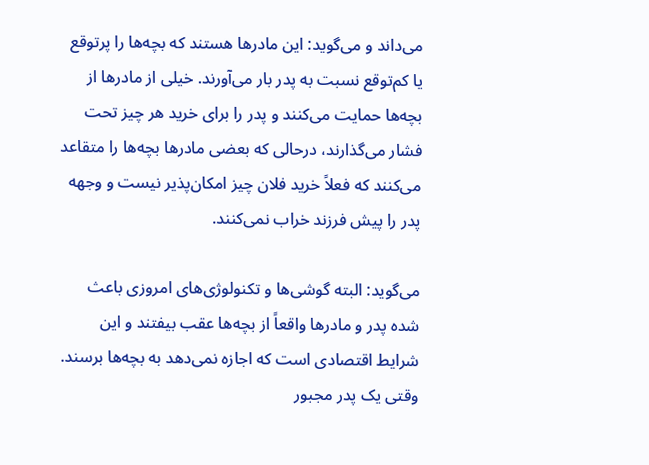می‌داند و می‌گوید: این مادر‌ها هستند که بچه‌ها را پرتوقع یا کم‌توقع نسبت به پدر بار می‌آورند. خیلی از مادر‌ها از بچه‌ها حمایت می‌کنند و پدر را برای خرید هر چیز تحت فشار می‌گذارند، درحالی که بعضی مادر‌ها بچه‌ها را متقاعد می‌کنند که فعلاً خرید فلان چیز امکان‌پذیر نیست و وجهه پدر را پیش فرزند خراب نمی‌کنند.

می‌گوید: البته گوشی‌ها و تکنولوژی‌های امروزی باعث شده پدر و مادر‌ها واقعاً از بچه‌ها عقب بیفتند و این شرایط اقتصادی است که اجازه نمی‌دهد به بچه‌ها برسند. وقتی یک پدر مجبور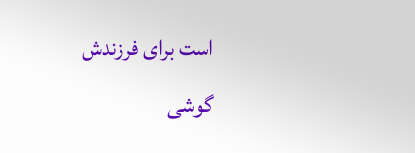است برای فرزندش گوشی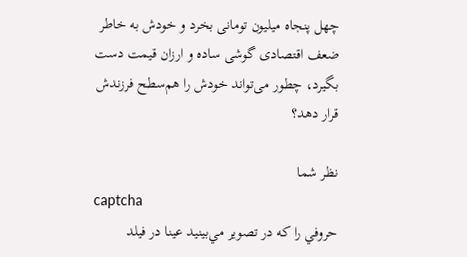چهل پنجاه میلیون تومانی بخرد و خودش به خاطر ضعف اقتصادی گوشی ساده و ارزان قیمت دست بگیرد، چطور می‌تواند خودش را هم‌سطح فرزندش قرار دهد؟

نظر شما
captcha
حروفي را كه در تصوير مي‌بينيد عينا در فيلد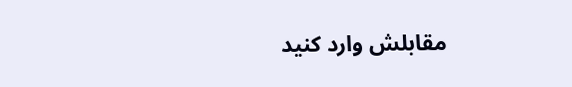مقابلش وارد كنيد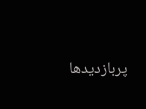پربازدیدها